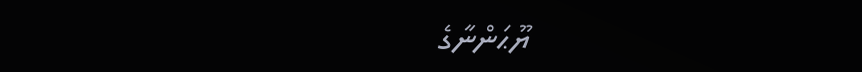ޔޫޙަންނާގެ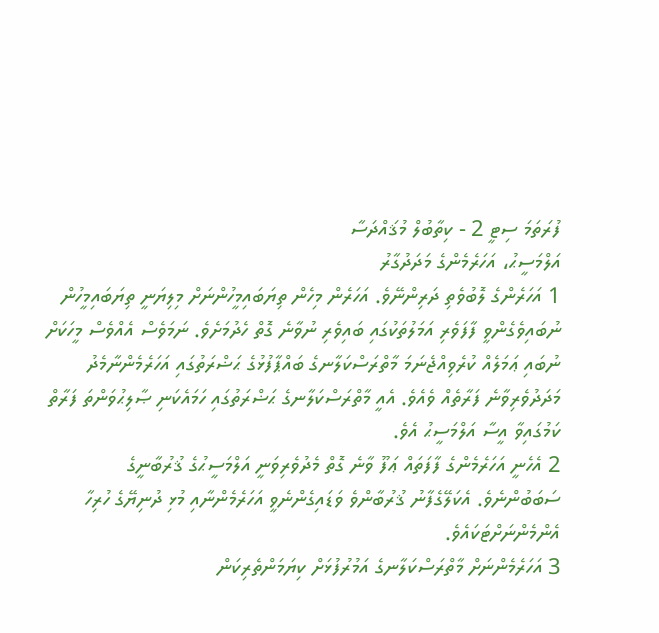ފުރަތަމަ ސިޓީ 2 - ކިތާބުލް މުޤައްދަސާ
އަލްމަސީޙު، އަހަރެމެންގެ މަދަދުގާރު
1 އަހަރެންގެ ލޮބުވެތި ދަރިންނޭވެ. އަހަރެން މިހެން ތިޔަބައިމީހުންނަށް މިލިޔަނީ ތިޔަބައިމީހުން ނުބައިވެގެންވީ ފާފަވެރި އަމަލުތަކުގައި ބައިވެރި ނުވާނެ ގޮތް ހެދުމަށެވެ. ނަމަވެސް އެއްވެސް މީހަކަށް ނުބައި ޢަމަލެއް ކުރެވިއްޖެނަމަ މާތްރަސްކަލާނގެ ބައްޕާފުޅުގެ ޙަޟްރަތުގައި އަހަރެމެންނާމެދު މަދަދުވެރިވާނެ ފަރާތެއް ވެއެވެ. އެއީ މާތްރަސްކަލާނގެ ޙަޟްރަތުގައި ހަމައެކަނި ޞާލިޙުވަންތަ ފަރާތް ކަމުގައިވާ އީސާ އަލްމަސީޙު އެވެ.
2 އެހެނީ އަހަރެމެންގެ ފާފަތައް ޢަފޫ ވާނެ ގޮތް މެދުވެރިވަނީ އަލްމަސީޙުގެ ޤުރުބާނީގެ ސަބަބުންނެވެ. އެކަލޭގެފާނު ޤުރުބާންވެ ވަޑައިގެންނެވީ އަހަރެމެންނާއި މުޅި ދުނިޔޭގެ ހުރިހާ އެންމެންނަށްޓަކައެވެ.
3 އަހަރެމެންނަށް މާތްރަސްކަލާނގެ އަމުރުފުޅަށް ކިޔަމަންތެރިކަން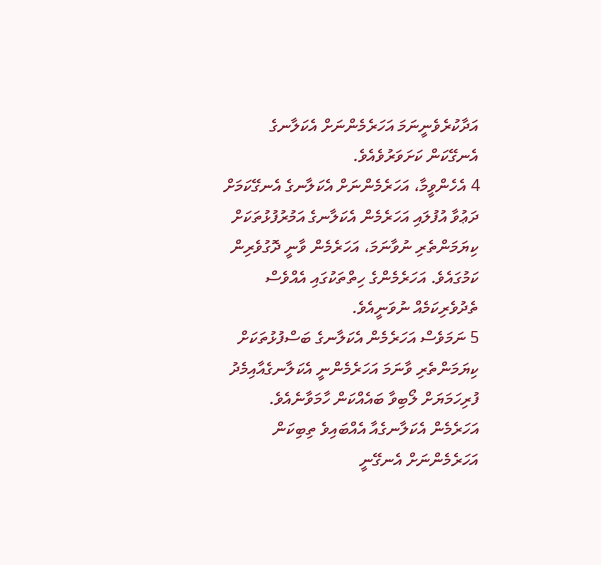އަދާކުރެވެނީނަމަ އަހަރެމެންނަށް އެކަލާނގެ އެނގޭކަން ކަށަވަރުވެއެވެ.
4 އެހެންވީމާ، އަހަރެމެންނަށް އެކަލާނގެ އެނގޭކަމަށް ދަޢުވާ އުފުލައި އަހަރެމެން އެކަލާނގެ އަމުރުފުޅުތަކަށް ކިޔަމަންތެރި ނުވާނަމަ، އަހަރެމެން ވާނީ ދޮގުވެރިން ކަމުގައެވެ. އަހަރެމެންގެ ހިތްތަކުގައި އެއްވެސް ތެދުވެރިކަމެއް ނުވަނީއެވެ.
5 ނަމަވެސް އަހަރެމެން އެކަލާނގެ ބަސްފުޅުތަކަށް ކިޔަމަންތެރި ވާނަމަ އަހަރެމެންނީ އެކަލާނގެއާއިމެދު ފުރިހަމަޔަށް ލޯބިވާ ބައެއްކަން ހާމަވާނެއެވެ. އަހަރެމެން އެކަލާނގެއާ އެއްބައިވެ ތިބިކަން އަހަރެމެންނަށް އެނގޭނީ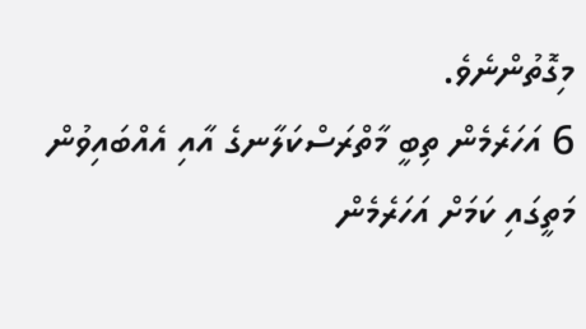މިގޮތުންނެވެ.
6 އަހަރެމެން ތިބީ މާތްރަސްކަލާނގެ އާއި އެއްބައިވުން މަތީގައި ކަމަށް އަހަރެމެން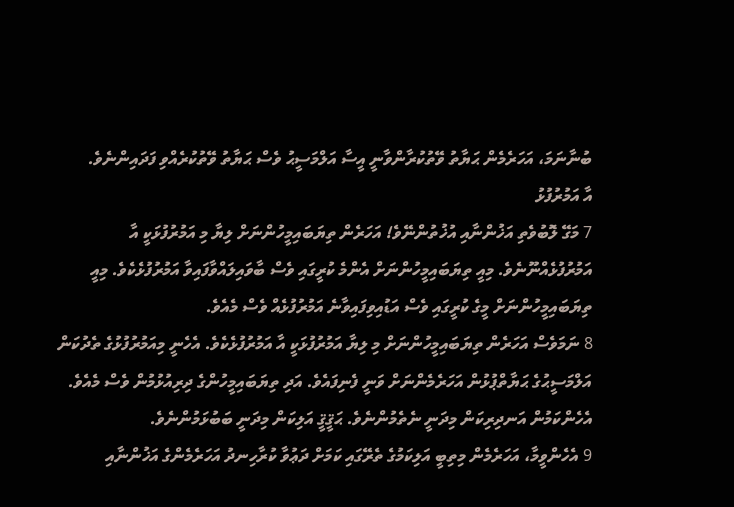ބުނާނަމަ، އަހަރެމެން ޙަޔާތު ވޭތުކުރާންވާނީ އީސާ އަލްމަސީޙު ވެސް ޙަޔާތު ވޭތުކުރެއްވި ފަދައިންނެވެ.
އާ އަމުރުފުޅު
7 މަގޭ ލޮބުވެތި އަޚުންނާއި އުޚުތުންނޭވެ! އަހަރެން ތިޔަބައިމީހުންނަށް ލިޔާ މި އަމުރުފުޅަކީ އާ އަމުރުފުޅެއްނޫނެވެ. މިއީ ތިޔަބައިމީހުންނަށް އެންމެ ކުރީގައި ވެސް ބާވައިލައްވާފައިވާ އަމުރުފުޅެކެވެ. މިއީ ތިޔަބައިމީހުންނަށް މީގެ ކުރީގައި ވެސް އަޑުއިވިފައިވާނެ އަމުރުފުޅެއް ވެސް މެއެވެ.
8 ނަމަވެސް އަހަރެން ތިޔަބައިމީހުންނަށް މި ލިޔާ އަމުރުފުޅަކީ އާ އަމުރުފުޅެކެވެ. އެހެނީ މިއަމުރުފުޅުގެ ތެދުކަން އަލްމަސީޙުގެ ޙަޔާތްޕުޅުން އަހަރެމެންނަށް ވަނީ ފެނިފައެވެ. އަދި ތިޔަބައިމީހުންގެ ދިރިއުޅުމުން ވެސް މެއެވެ. އެހެންކަމުން އަނދިރިކަން މިދަނީ ނެތެމުންނެވެ. ޙަޤީޤީ އަލިކަން މިދަނީ ބަބުޅަމުންނެވެ.
9 އެހެންވީމާ، އަހަރެމެން މިތިބީ އަލިކަމުގެ ތެރޭގައި ކަމަށް ދަޢުވާ ކުރާހިނދު އަހަރެމެންގެ އަޚުންނާއި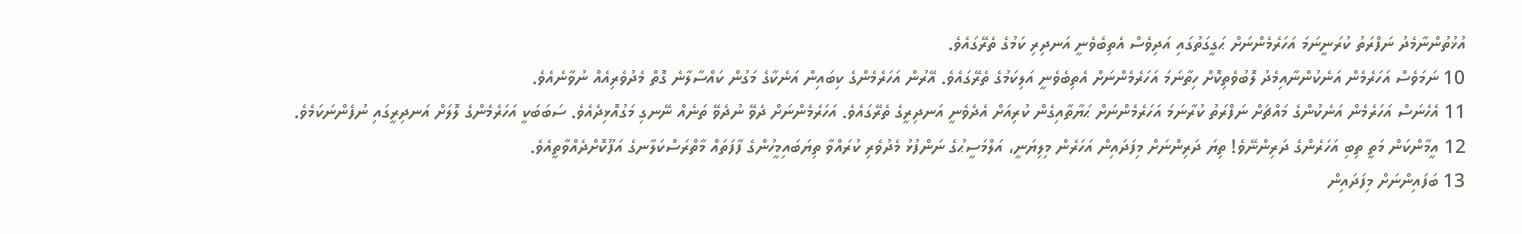އުޚުތުންނާމެދު ނަފްރަތު ކުރަނީނަމަ އަހަރެމެންނަށް ޙަގީގަތުގައި އަދިވެސް އެތިބެވެނީ އަނދިރި ކަމުގެ ތެރޭގައެވެ.
10 ނަމަވެސް އަހަރެމެން އަނެކުންނާއިމެދު ލޮބުވެތިކޮށް ހިތާނަމަ އަހަރެމެންނަށް އެތިބެވެނީ އަލިކަމުގެ ތެރޭގައެވެ. އޭރުން އަހަރެމެންގެ ކިބައިން އަނެކާގެ މަގުން ކައްސާލާނެ ގޮތް މެދުވެރިއެއް ނުވާނެއެވެ.
11 އެހެނަސް އަހަރެމެން އަނެކުންގެ މައްޗަށް ނަފްރަތު ކުރާނަމަ އަހަރެމެންނަށް ޙަޔާތާއިގެން ކުރިއަށް އެދެވެނީ އަނދިރީގެ ތެރޭގައެވެ. އަހަރެމެންނަށް ދެވޭ ނުދެވޭ ތަނެއް ނޭނގި މަގުއޮޅިދެއެވެ. ސަބަބަކީ އަހަރެމެންގެ ލޮލަށް އަނދިރީގައި ނުފެންނަކަމެވެ.
12 އީމާންކަން މަތީ ތިބި އަހަރެންގެ ދަރިންނޭވެ! ތިޔަ ދަރިންނަށް މިފަދައިން އަހަރެން މިލިޔަނީ، އަލްމަސީޙުގެ ނަންފުޅު މެދުވެރި ކުރައްވާ ތިޔަބައިމީހުންގެ ފާފަތައް މާތްރަސްކަލާނގެ އަފޫކޮށްދެއްވާތީއެވެ.
13 ބަފައިންނަށް މިފަދައިން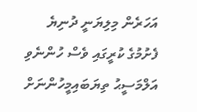އަހަރެން މިލިޔަނީ ދުނިޔެ ފެށުމުގެ ކުރީގައި ވެސް ހުންނެވި އަލްމަސީޙު ތިޔަބައިމީހުންނަށް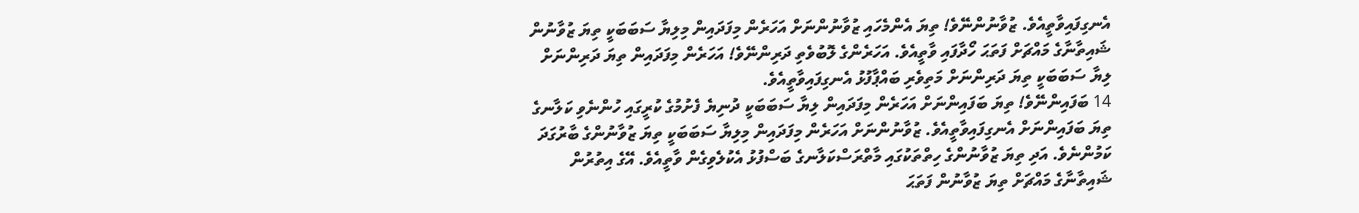އެނގިފައިވާތީއެވެ. ޒުވާނުންނޭވެ! ތިޔަ އެންމެހައި ޒުވާނުންނަށް އަހަރެން މިފަދައިން މިލިޔާ ސަބަބަކީ ތިޔަ ޒުވާނުން ޝައިތާނާގެ މައްޗަށް ފަތަޙަ ހޯދާފައި ވާތީއެވެ. އަހަރެންގެ ލޮބުވެތި ދަރިންނޭވެ! އަހަރެން މިފަދައިން ތިޔަ ދަރިންނަށް ލިޔާ ސަބަބަކީ ތިޔަ ދަރިންނަށް މަތިވެރި ބައްޕާފުޅު އެނގިފައިވާތީއެވެ.
14 ބަފައިންނޭވެ! ތިޔަ ބަފައިންނަށް އަހަރެން މިފަދައިން ލިޔާ ސަބަބަކީ ދުނިޔެ ފެށުމުގެ ކުރީގައި ހުންނެވި ކަލާނގެ ތިޔަ ބަފައިންނަށް އެނގިފައިވާތީއެވެ. ޒުވާނުންނަށް އަހަރެން މިފަދައިން މިލިޔާ ސަބަބަކީ ތިޔަ ޒުވާނުންގެ ބާރުގަދަ ކަމުންނެވެ. އަދި ތިޔަ ޒުވާނުންގެ ހިތްތަކުގައި މާތްރަސްކަލާނގެ ބަސްފުޅު އެކުލެވިގެން ވާތީއެވެ. އޭގެ އިތުރުން ޝައިތާނާގެ މައްޗަށް ތިޔަ ޒުވާނުން ފަތަޙަ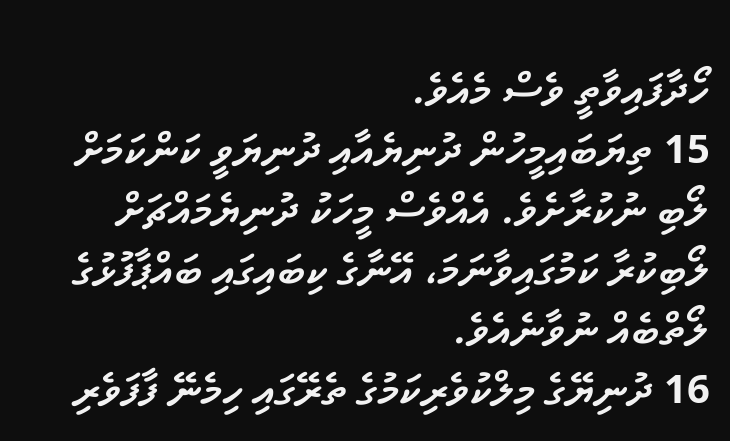ހޯދާފައިވާތީ ވެސް މެއެވެ.
15 ތިޔަބައިމީހުން ދުނިޔެއާއި ދުނިޔަވީ ކަންކަމަށް ލޯބި ނުކުރާށެވެ. އެއްވެސް މީހަކު ދުނިޔެމައްޗަށް ލޯބިކުރާ ކަމުގައިވާނަމަ، އޭނާގެ ކިބައިގައި ބައްޕާފުޅުގެ ލޯތްބެއް ނުވާނެއެވެ.
16 ދުނިޔޭގެ މިލްކުވެރިކަމުގެ ތެރޭގައި ހިމެނޭ ފާފަވެރި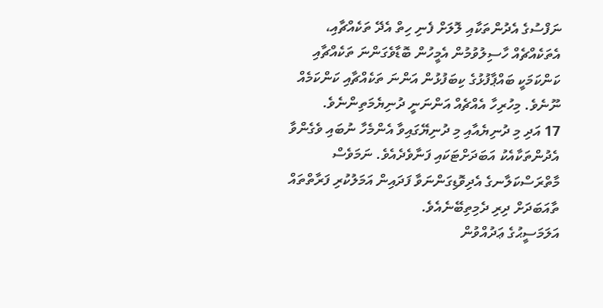ނަފްސުގެ އެދުންތަކާއި ލޮލަށް ފެނި ހިތް އެދޭ ތަކެއްޗާއި، އެތަކެއްޗެއް ހާސިލުވުމުން އެމީހުން ބޮޑާވެގަންނަ ތަކެއްޗާއި ކަންކަމަކީ ބައްޕާފުޅުގެ ކިބަފުޅުން އަންނަ ތަކެއްޗާއި ކަންކަމެއް ނޫނެވެ. މިހުރިހާ އެއްޗެއް އަންނަނީ ދުނިޔެމަތިންނެވެ.
17 އަދި މި ދުނިޔެއާއި މި ދުނިޔޭގައިވާ އެންމެހާ ނުބައި ވެގެންވާ އެދުންތަކާއެކު އަބަދަށްޓަކައި ފަނާވެދެއެވެ. ނަމަވެސް މާތްރަސްކަލާނގެ އެދިވޮޑިގަންނަވާ ފަދައިން އަމަލުކުރި ފަރާތްތައް ތާއަބަދަށް ދިރި ދެމިތިބޭނެއެވެ.
އަލަމަސީޙުގެ ޢަދުއްވުން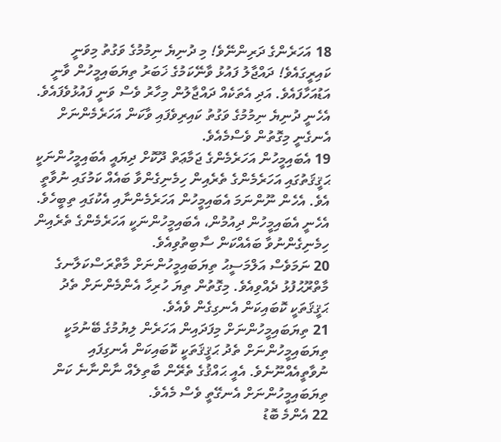18 އަހަރެންގެ ދަރިންނޭވެ! މި ދުނިޔެ ނިމުމުގެ ވަގުތު މިވަނީ ކައިރީގައެވެ! ދައްޖާލު ފައުޅު ވާނޭކަމުގެ ޚަބަރު ތިޔަބައިމީހުން ވާނީ އަޑުއަހާފައެވެ. އަދި އެތަކެއް ދައްޖާލުން މިހާރު ވެސް ވަނީ ފައުޅުވެފައެވެ. އެހެނީ ދުނިޔެ ނިމުމުގެ ވަގުތު ކައިރިވެފައި ވާކަން އަހަރެމެންނަށް އެނގެނީ މިގޮތުން ވެސްމެއެވެ.
19 އެބައިމީހުން އަހަރެމެންގެ ޖަމާޢަތް ދޫކޮށް ދިޔައީ އެބައިމީހުންނަކީ ޙަޤީޤަތުގައި އަހަރެމެންގެ ތެރެއިން ހިމެނިގެންވާ ބައެއް ކަމުގައި ނުވާތީ އެވެ. އެހެން ނޫންނަމަ އެބައިމީހުން އަހަރެމެންނާއި އެކުގައި ތިބީހެވެ. އެހެނީ އެބައިމީހުން ދިއުމުން، އެބައިމީހުންނަކީ އަހަރެމެންގެ ތެރެއިން ހިމެނިގެންނުވާ ބައެއްކަން ސާބިތުވިއެވެ.
20 ނަމަވެސް އަލްމަސީޙު ތިޔަބައިމީހުންނަށް މާތްރަސްކަލާނގެ މާތްރޫޙުފުޅު ދެއްވިއެވެ. މިގޮތުން ތިޔަ ހުރިހާ އެންމެންނަށް ތެދު ޙަޤީޤަތަކީ ކޮބައިކަން އެނގިގެން ވެއެވެ.
21 ތިޔަބައިމީހުންނަށް މިފަދައިން އަހަރެން ލިޔުމުގެ ބޭނުމަކީ ތިޔަބައިމީހުންނަށް ތެދު ޙަޤީޤަތަކީ ކޮބައިކަން އެނގިފައި ނުވާތީއެއްނޫނެވެ. އެއީ ޙައްޤުގެ ތެރޭން ބާތިލެއް ނާންނާނެ ކަން ތިޔަބައިމީހުންނަށް އެނގޭތީ ވެސް މެއެވެ.
22 އެންމެ ބޮޑު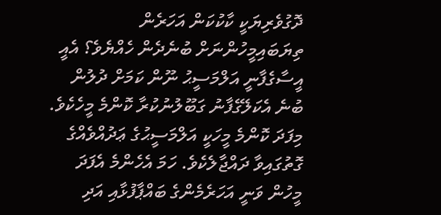ދޮގުވެރިޔަކީ ކާކުކަން އަހަރެން ތިޔަބައިމީހުންނަށް ބުނެދެން ހެއްޔެވެ؟ އެއީ އީސާގެފާނީ އަލްމަސީޙު ނޫން ކަމަށް ދުލުން ބުނެ އެކަލޭގެފާނު ގަބޫލުނުކުރާ ކޮންމެ މީހެކެވެ. މިފަދަ ކޮންމެ މީހަކީ އަލްމަސީޙުގެ ޢަދުއްވެއްގެ ގޮތުގައިވާ ދައްޖާލެކެވެ. ހަމަ އެހެންމެ އެފަދަ މީހުން ވަނީ އަހަރެމެންގެ ބައްޕާފުޅާއި އަދި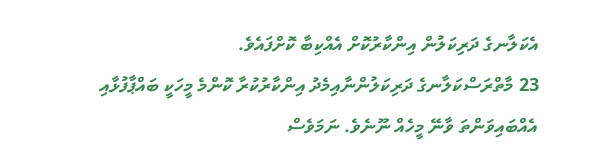އެކަލާނގެ ދަރިކަލުން އިންކާރުކޮށް އެއްކިބާ ކޮށްފައެވެ.
23 މާތްރަސްކަލާނގެ ދަރިކަލުންނާއިމެދު އިންކާރުކުރާ ކޮންމެ މީހަކީ ބައްޕާފުޅާއި އެއްބައިވަންތަ ވާނޭ މީހެއް ނޫނެވެ. ނަމަވެސް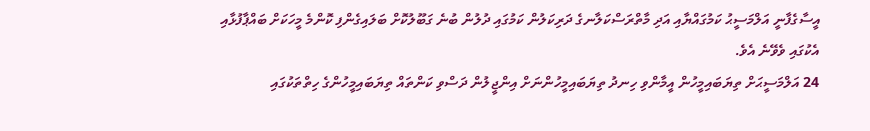އީސާގެފާނީ އަލްމަސީޙު ކަމުގައްޔާއި އަދި މާތްރަސްކަލާނގެ ދަރިކަލުން ކަމުގައި ދުލުން ބުނެ ގަބޫލުކޮށް ބަލައިގެންފި ކޮންމެ މީހަކަށް ބައްޕާފުޅާއި އެކުގައި ވެވޭނެ އެވެ.
24 އަލްމަސީޙަށް ތިޔަބައިމީހުން އީމާންވި ހިނދު ތިޔަބައިމީހުންނަށް އިންޖީލުން ދަސްވި ކަންތައް ތިޔަބައިމީހުންގެ ހިތްތަކުގައި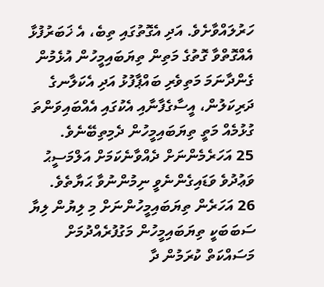ހަރުލައްވާށެވެ. އަދި އެގޮތުގައި ތިބެ، އެ ޚަބަރުފުޅާ އެއްގޮތްވާ ގޮތުގެ މަތިން ތިޔަބައިމީހުން އުޅެމުން ގެންދާނަމަ މަތިވެރި ބައްޕާފުޅު އަދި އެކަލާނގެ ދަރިކަލުން، އީސާގެފާނާއި އެކުގައި އެއްބައިވަންތަ ގުޅުމެއް މަތީ ތިޔަބައިމީހުން ދެމިތިބޭނެވެ.
25 އަހަރެމެންނަށް ދެއްވާނެކަމަށް އަލްމަސީޙު ވަޢުދުވެ ވަޑައިގެންނެވީ ނިމުންނުވާ ޙަޔާތެވެ.
26 އަހަރެން ތިޔަބައިމީހުންނަށް މި ލިޔުން ލިޔާ ސަބަބަކީ ތިޔަބައިމީހުން މަގުފުރެއްދުމަށް މަސައްކަތް ކުރަމުން ދާ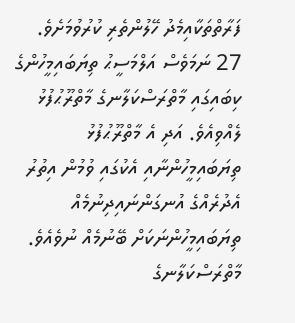ފަރާތްތަކާއިމެދު ހޭލުންތެރި ކުރުވުމަށެވެ.
27 ނަމަވެސް އަލްމަސީޙު ތިޔަބައިމީހުންގެ ކިބައިގައި މާތްރަސްކަލާނގެ މާތްރޫޙުފުޅު ލެއްވިއެވެ. އަދި އެ މާތްރޫޙުފުޅު ތިޔަބައިމީހުންނާއި އެކުގައި ވުމުން އިތުރު އެދުރެއްގެ އުނގަންނައިދިނުމެއް ތިޔަބައިމީހުންނަކަށް ބޭނުމެއް ނުވެއެވެ. މާތްރަސްކަލާނގެ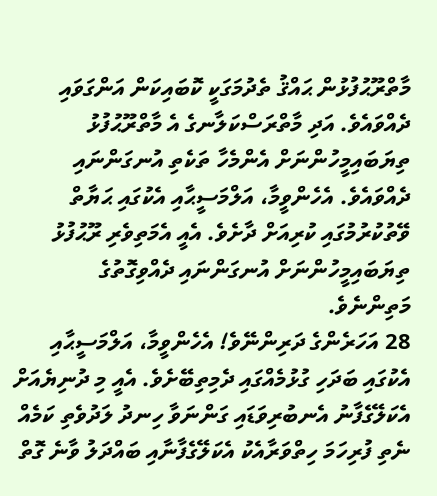މާތްރޫޙުފުޅުން ޙައްޤު ތެދުމަގަކީ ކޮބައިކަން އަންގަވައި ދެއްވައެވެ. އަދި މާތްރަސްކަލާނގެ އެ މާތްރޫޙުފުޅު ތިޔަބައިމީހުންނަށް އެންމެހާ ތަކެތި އުނގަންނައި ދެއްވައެވެ. އެހެންވީމާ، އަލްމަސީޙާއި އެކުގައި ޙަޔާތް ވޭތުކުރުމުގައި ކުރިއަށް ދާށެވެ. އެއީ އެމަތިވެރި ރޫޙުފުޅު ތިޔަބައިމީހުންނަށް އުނގަންނައި ދެއްވިގޮތުގެ މަތިންނެވެ.
28 އަހަރެންގެ ދަރިންނޭވެ! އެހެންވީމާ، އަލްމަސީޙާއި އެކުގައި ބަދަހި ގުޅުމެއްގައި ދެމިތިބޭށެވެ. އެއީ މި ދުނިޔެއަށް އެކަލޭގެފާނު އެނބުރިވަޑައި ގަންނަވާ ހިނދު ލަދުވެތި ކަމެއް ނެތި ފުރިހަމަ ހިތްވަރާއެކު އެކަލޭގެފާނާއި ބައްދަލު ވާނެ ގޮތް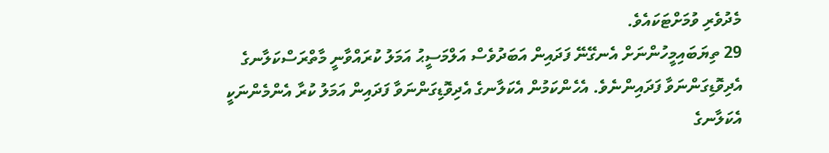މެދުވެރި ވުމަށްޓަކައެވެ.
29 ތިޔަބައިމީހުންނަށް އެނގޭނޭ ފަދައިން އަބަދުވެސް އަލްމަސީޙު އަމަލު ކުރައްވާނީ މާތްރަސްކަލާނގެ އެދިވޮޑިގަންނަވާ ފަދައިންނެވެ. އެހެންކަމުން އެކަލާނގެ އެދިވޮޑިގަންނަވާ ފަދައިން އަމަލު ކުރާ އެންމެންނަކީ އެކަލާނގެ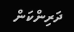ދަރިންކަން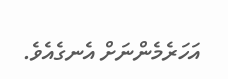އަހަރެމެންނަށް އެނގެއެވެ.